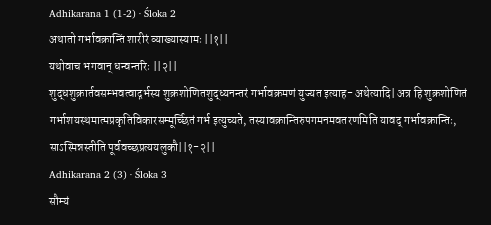Adhikarana 1 (1-2) · Śloka 2
अथातो गर्भावक्रान्तिं शारीरं व्याख्यास्यामः ||१||
यथोवाच भगवान् धन्वन्तरिः ||२||
शुद्धशुक्रार्तवसम्भवत्वाद्गर्भस्य शुक्रशोणितशुद्ध्यनन्तरं गर्भावक्रमणं युज्यत इत्याह- अथेत्यादि| अत्र हि शुक्रशोणितं गर्भाशयस्थमात्मप्रकृतिविकारसम्मूर्च्छितं गर्भ इत्युच्यते, तस्यावक्रान्तिरुपगमनमवतरणमिति यावद् गर्भावक्रान्तिः, साऽस्मिन्नस्तीति पूर्ववच्छप्रत्ययलुकौ||१-२||
Adhikarana 2 (3) · Śloka 3
सौम्यं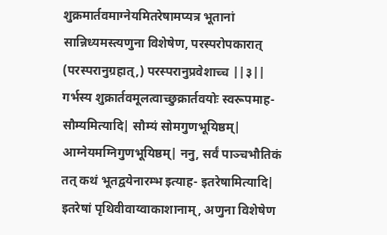शुक्रमार्तवमाग्नेयमितरेषामप्यत्र भूतानां सान्निध्यमस्त्यणुना विशेषेण, परस्परोपकारात् (परस्परानुग्रहात्,) परस्परानुप्रवेशाच्च ||३||
गर्भस्य शुक्रार्तवमूलत्वाच्छुक्रार्तवयोः स्वरूपमाह- सौम्यमित्यादि| सौम्यं सोमगुणभूयिष्ठम्| आग्नेयमग्निगुणभूयिष्ठम्| ननु, सर्वं पाञ्चभौतिकं तत् कथं भूतद्वयेनारम्भ इत्याह- इतरेषामित्यादि| इतरेषां पृथिवीवाय्वाकाशानाम्, अणुना विशेषेण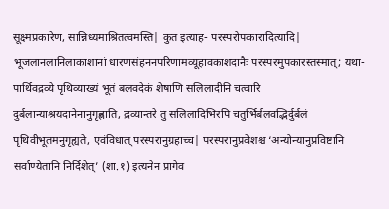सूक्ष्मप्रकारेण, सान्निध्यमाश्रितत्वमस्ति| कुत इत्याह- परस्परोपकारादित्यादि| भूजलानलानिलाकाशानां धारणसंहननपरिणामव्यूहावकाशदानैः परस्परमुपकारस्तस्मात्; यथा- पार्थिवद्रव्ये पृथिव्याख्यं भूतं बलवदेकं शेषाणि सलिलादीनि चत्वारि दुर्बलान्याश्रयदानेनानुगृह्णाति, द्रव्यान्तरे तु सलिलादिभिरपि चतुर्भिर्बलवद्भिर्दुर्बलं पृथिवीभूतमनुगृह्यते, एवंविधात् परस्परानुग्रहाच्च| परस्परानुप्रवेशश्च ‘अन्योन्यानुप्रविष्टानि सर्वाण्येतानि निर्दिशेत्’ (शा.१) इत्यनेन प्रागेव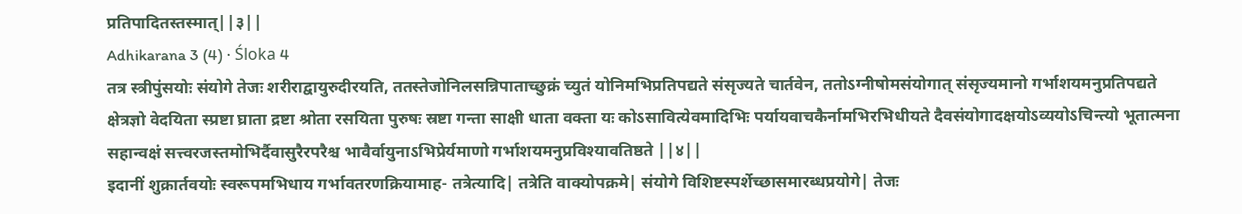प्रतिपादितस्तस्मात्||३||
Adhikarana 3 (4) · Śloka 4
तत्र स्त्रीपुंसयोः संयोगे तेजः शरीराद्वायुरुदीरयति, ततस्तेजोनिलसन्निपाताच्छुक्रं च्युतं योनिमभिप्रतिपद्यते संसृज्यते चार्तवेन, ततोऽग्नीषोमसंयोगात् संसृज्यमानो गर्भाशयमनुप्रतिपद्यते क्षेत्रज्ञो वेदयिता स्प्रष्टा घ्राता द्रष्टा श्रोता रसयिता पुरुषः स्रष्टा गन्ता साक्षी धाता वक्ता यः कोऽसावित्येवमादिभिः पर्यायवाचकैर्नामभिरभिधीयते दैवसंयोगादक्षयोऽव्ययोऽचिन्त्यो भूतात्मना सहान्वक्षं सत्त्वरजस्तमोभिर्दैवासुरैरपरैश्च भावैर्वायुनाऽभिप्रेर्यमाणो गर्भाशयमनुप्रविश्यावतिष्ठते ||४||
इदानीं शुक्रार्तवयोः स्वरूपमभिधाय गर्भावतरणक्रियामाह- तत्रेत्यादि| तत्रेति वाक्योपक्रमे| संयोगे विशिष्टस्पर्शेच्छासमारब्धप्रयोगे| तेजः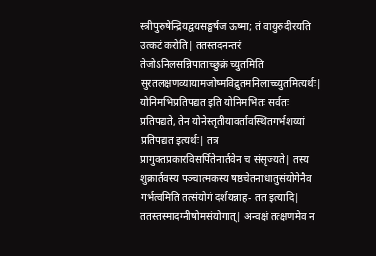स्त्रीपुरुषेन्द्रियद्वयसङ्घर्षज ऊष्मा; तं वायुरुदीरयति उत्कटं करोति| ततस्तदनन्तरं तेजोऽनिलसन्निपाताच्छुक्रं च्युतमिति सुरतलक्षणव्यायामजोष्मविद्रुतमनिलाच्च्युतमित्यर्थः| योनिमभिप्रतिपद्यत इति योनिमभितः सर्वतः प्रतिपद्यते, तेन योनेस्तृतीयावर्तावस्थितगर्भशय्यां प्रतिपद्यत इत्यर्थः| तत्र प्रागुक्तप्रकारविसर्पितेनार्तवेन च संसृज्यते| तस्य शुक्रार्तवस्य पञ्चात्मकस्य षष्ठचेतनाधातुसंयोगेनैव गर्भत्वमिति तत्संयोगं दर्शयन्नाह- तत इत्यादि| ततस्तस्मादग्नीषोमसंयोगात्| अन्वक्षं तत्क्षणमेव न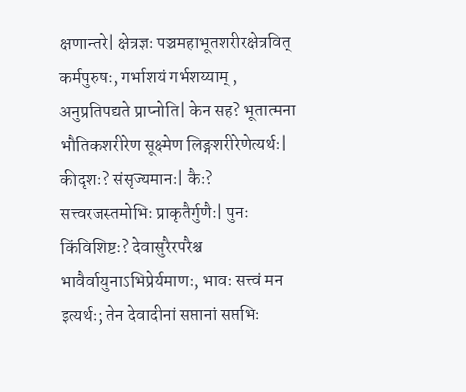क्षणान्तरे| क्षेत्रज्ञः पञ्चमहाभूतशरीरक्षेत्रवित् कर्मपुरुषः, गर्भाशयं गर्भशय्याम् , अनुप्रतिपद्यते प्राप्नोति| केन सह? भूतात्मना भौतिकशरीरेण सूक्ष्मेण लिङ्गशरीरेणेत्यर्थः| कीदृशः? संसृज्यमानः| कैः? सत्त्वरजस्तमोभिः प्राकृतैर्गुणैः| पुनः किंविशिष्टः? देवासुरैरपरैश्च भावैर्वायुनाऽभिप्रेर्यमाणः, भावः सत्त्वं मन इत्यर्थः; तेन देवादीनां सप्तानां सप्तभिः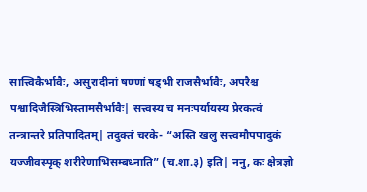सात्त्विकैर्भावैः, असुरादीनां षण्णां षड्भी राजसैर्भावैः, अपरैश्च पश्वादिजैस्त्रिभिस्तामसैर्भावैः| सत्त्वस्य च मनःपर्यायस्य प्रेरकत्वं तन्त्रान्तरे प्रतिपादितम्| तदुक्तं चरके- “अस्ति खलु सत्त्वमौपपादुकं यज्जीवस्पृक् शरीरेणाभिसम्बध्नाति” (च.शा.३) इति| ननु, कः क्षेत्रज्ञो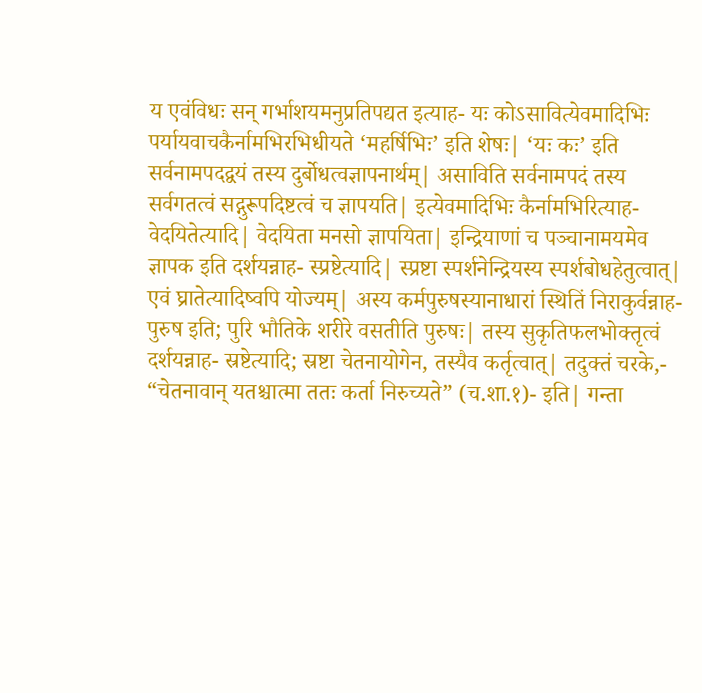य एवंविधः सन् गर्भाशयमनुप्रतिपद्यत इत्याह- यः कोऽसावित्येवमादिभिः पर्यायवाचकैर्नामभिरभिधीयते ‘महर्षिभिः’ इति शेषः| ‘यः कः’ इति सर्वनामपदद्वयं तस्य दुर्बोधत्वज्ञापनार्थम्| असाविति सर्वनामपदं तस्य सर्वगतत्वं सद्गुरूपदिष्टत्वं च ज्ञापयति| इत्येवमादिभिः कैर्नामभिरित्याह- वेदयितेत्यादि| वेदयिता मनसो ज्ञापयिता| इन्द्रियाणां च पञ्चानामयमेव ज्ञापक इति दर्शयन्नाह- स्प्रष्टेत्यादि| स्प्रष्टा स्पर्शनेन्द्रियस्य स्पर्शबोधहेतुत्वात्| एवं घ्रातेत्यादिष्वपि योज्यम्| अस्य कर्मपुरुषस्यानाधारां स्थितिं निराकुर्वन्नाह- पुरुष इति; पुरि भौतिके शरीरे वसतीति पुरुषः| तस्य सुकृतिफलभोक्तृत्वं दर्शयन्नाह- स्रष्टेत्यादि; स्रष्टा चेतनायोगेन, तस्यैव कर्तृत्वात्| तदुक्तं चरके,- “चेतनावान् यतश्चात्मा ततः कर्ता निरुच्यते” (च.शा.१)- इति| गन्ता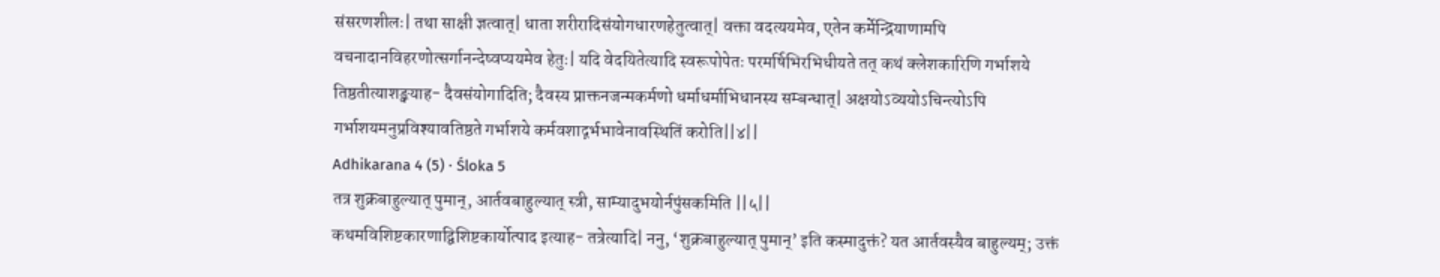संसरणशीलः| तथा साक्षी ज्ञत्वात्| धाता शरीरादिसंयोगधारणहेतुत्वात्| वक्ता वदत्ययमेव, एतेन कर्मेन्द्रियाणामपि वचनादानविहरणोत्सर्गानन्देष्वप्ययमेव हेतुः| यदि वेदयितेत्यादि स्वरूपोपेतः परमर्षिभिरभिधीयते तत् कथं क्लेशकारिणि गर्भाशये तिष्ठतीत्याशङ्क्याह- दैवसंयोगादिति; दैवस्य प्राक्तनजन्मकर्मणो धर्माधर्माभिधानस्य सम्बन्धात्| अक्षयोऽव्ययोऽचिन्त्योऽपि गर्भाशयमनुप्रविश्यावतिष्ठते गर्भाशये कर्मवशाद्गर्भभावेनावस्थितिं करोति||४||
Adhikarana 4 (5) · Śloka 5
तत्र शुक्रबाहुल्यात् पुमान्, आर्तवबाहुल्यात् स्त्री, साम्यादुभयोर्नपुंसकमिति ||५||
कथमविशिष्टकारणाद्विशिष्टकार्योत्पाद इत्याह- तत्रेत्यादि| ननु, ‘शुक्रबाहुल्यात् पुमान्’ इति कस्मादुक्तं? यत आर्तवस्यैव बाहुल्यम्; उक्तं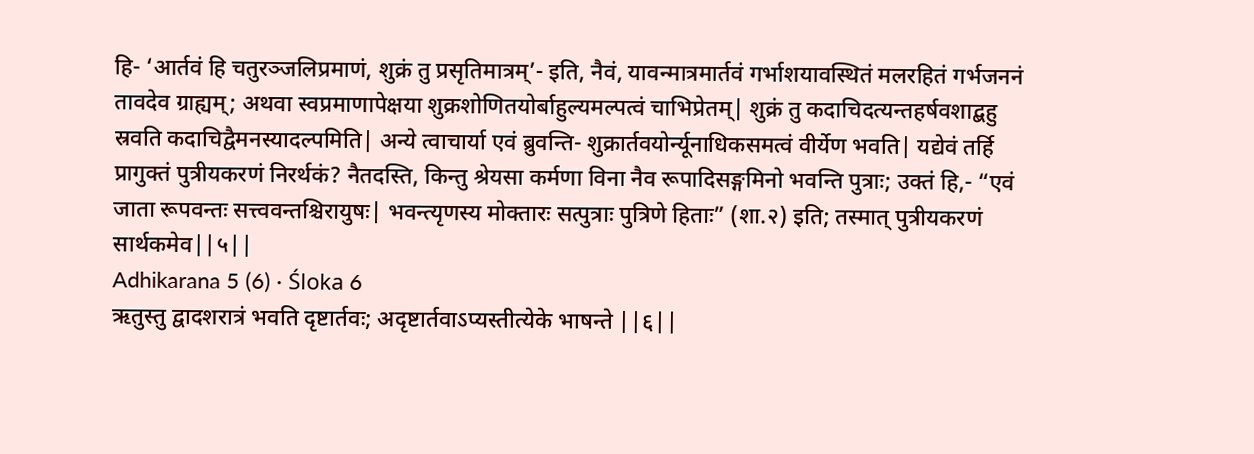हि- ‘आर्तवं हि चतुरञ्जलिप्रमाणं, शुक्रं तु प्रसृतिमात्रम्’- इति, नैवं, यावन्मात्रमार्तवं गर्भाशयावस्थितं मलरहितं गर्भजननं तावदेव ग्राह्यम्; अथवा स्वप्रमाणापेक्षया शुक्रशोणितयोर्बाहुल्यमल्पत्वं चाभिप्रेतम्| शुक्रं तु कदाचिदत्यन्तहर्षवशाद्बहु स्रवति कदाचिद्वैमनस्यादल्पमिति| अन्ये त्वाचार्या एवं ब्रुवन्ति- शुक्रार्तवयोर्न्यूनाधिकसमत्वं वीर्येण भवति| यद्येवं तर्हि प्रागुक्तं पुत्रीयकरणं निरर्थकं? नैतदस्ति, किन्तु श्रेयसा कर्मणा विना नैव रूपादिसङ्गमिनो भवन्ति पुत्राः; उक्तं हि,- “एवं जाता रूपवन्तः सत्त्ववन्तश्चिरायुषः| भवन्त्यृणस्य मोक्तारः सत्पुत्राः पुत्रिणे हिताः” (शा.२) इति; तस्मात् पुत्रीयकरणं सार्थकमेव||५||
Adhikarana 5 (6) · Śloka 6
ऋतुस्तु द्वादशरात्रं भवति दृष्टार्तवः; अदृष्टार्तवाऽप्यस्तीत्येके भाषन्ते ||६||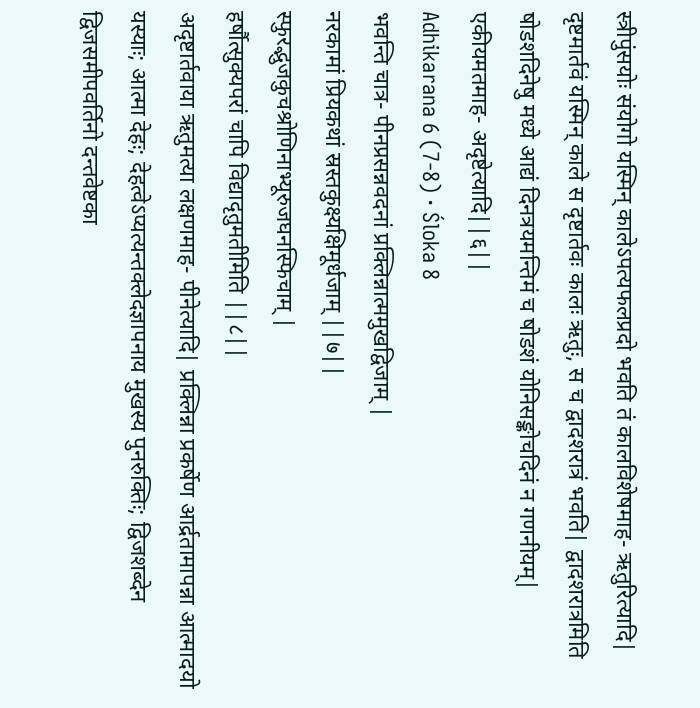स्त्रीपुंसयोः संयोगो यस्मिन् कालेऽपत्यफलप्रदो भवति तं कालविशेषमाह- ऋतुरित्यादि| दृष्टमार्तवं यस्मिन् काले स दृष्टार्तवः कालः ऋतुः, स च द्वादशरात्रं भवति| द्वादशरात्रमिति षोडशदिनेषु मध्ये आद्यं दिनत्रयमन्तिमं च षोडशं योनिसङ्कोचदिनं न गणनीयम्| एकीयमतमाह- अदृष्टेत्यादि||६||
Adhikarana 6 (7-8) · Śloka 8
भवन्ति चात्र- पीनप्रसन्नवदनां प्रक्लिन्नात्ममुखद्विजाम् |
नरकामां प्रियकथां स्रस्तकुक्ष्यक्षिमूर्धजाम् ||७||
स्फुरद्भुजकुचश्रोणिनाभ्यूरुजघनस्फिचाम् |
हर्षौत्सुक्यपरां चापि विद्यादृतुमतीमिति ||८||
अदृष्टार्तवाया ऋतुमत्या लक्षणमाह- पीनेत्यादि| प्रक्लिन्ना प्रकर्षेण आर्द्रतामापन्ना आत्मादयो यस्याः; आत्मा देहः; देहत्वेऽप्यत्यन्तक्लेदज्ञापनाय मुखस्य पुनरुक्तिः; द्विजशब्देन द्विजसमीपवर्तिनो दन्तवेष्टका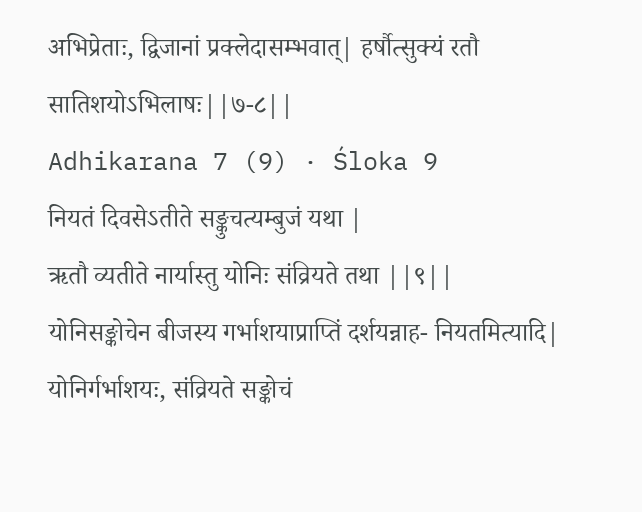अभिप्रेताः, द्विजानां प्रक्लेदासम्भवात्| हर्षौत्सुक्यं रतौ सातिशयोऽभिलाषः||७-८||
Adhikarana 7 (9) · Śloka 9
नियतं दिवसेऽतीते सङ्कुचत्यम्बुजं यथा |
ऋतौ व्यतीते नार्यास्तु योनिः संव्रियते तथा ||९||
योनिसङ्कोचेन बीजस्य गर्भाशयाप्राप्तिं दर्शयन्नाह- नियतमित्यादि| योनिर्गर्भाशयः, संव्रियते सङ्कोचं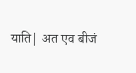याति| अत एव बीजं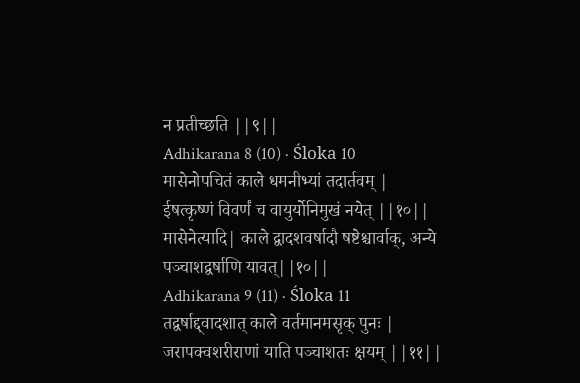न प्रतीच्छति ||९||
Adhikarana 8 (10) · Śloka 10
मासेनोपचितं काले धमनीभ्यां तदार्तवम् |
ईषत्कृष्णं विवर्णं च वायुर्योनिमुखं नयेत् ||१०||
मासेनेत्यादि| काले द्वादशवर्षादौ षष्टेश्चार्वाक्, अन्ये पञ्चाशद्वर्षाणि यावत्||१०||
Adhikarana 9 (11) · Śloka 11
तद्वर्षाद्द्वादशात् काले वर्तमानमसृक् पुनः |
जरापक्वशरीराणां याति पञ्चाशतः क्षयम् ||११||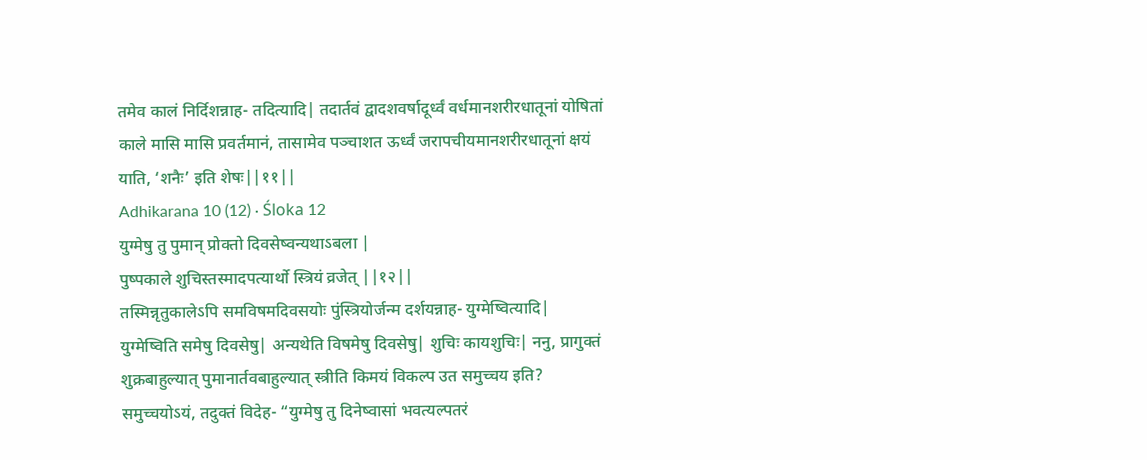तमेव कालं निर्दिशन्नाह- तदित्यादि| तदार्तवं द्वादशवर्षादूर्ध्वं वर्धमानशरीरधातूनां योषितां काले मासि मासि प्रवर्तमानं, तासामेव पञ्चाशत ऊर्ध्वं जरापचीयमानशरीरधातूनां क्षयं याति, ‘शनैः’ इति शेषः||११||
Adhikarana 10 (12) · Śloka 12
युग्मेषु तु पुमान् प्रोक्तो दिवसेष्वन्यथाऽबला |
पुष्पकाले शुचिस्तस्मादपत्यार्थो स्त्रियं व्रजेत् ||१२||
तस्मिन्नृतुकालेऽपि समविषमदिवसयोः पुंस्त्रियोर्जन्म दर्शयन्नाह- युग्मेष्वित्यादि| युग्मेष्विति समेषु दिवसेषु| अन्यथेति विषमेषु दिवसेषु| शुचिः कायशुचिः| ननु, प्रागुक्तं शुक्रबाहुल्यात् पुमानार्तवबाहुल्यात् स्त्रीति किमयं विकल्प उत समुच्चय इति? समुच्चयोऽयं, तदुक्तं विदेह- “युग्मेषु तु दिनेष्वासां भवत्यल्पतरं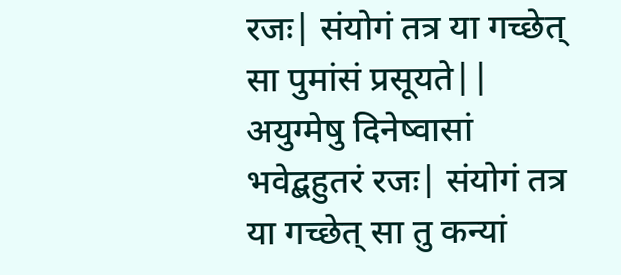रजः| संयोगं तत्र या गच्छेत् सा पुमांसं प्रसूयते|| अयुग्मेषु दिनेष्वासां भवेद्बहुतरं रजः| संयोगं तत्र या गच्छेत् सा तु कन्यां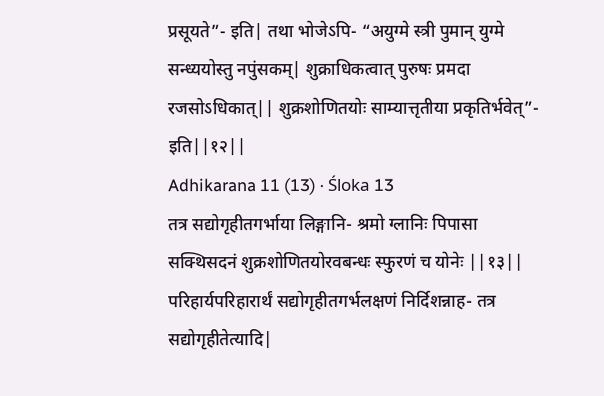प्रसूयते”- इति| तथा भोजेऽपि- “अयुग्मे स्त्री पुमान् युग्मे सन्ध्ययोस्तु नपुंसकम्| शुक्राधिकत्वात् पुरुषः प्रमदा रजसोऽधिकात्|| शुक्रशोणितयोः साम्यात्तृतीया प्रकृतिर्भवेत्”- इति||१२||
Adhikarana 11 (13) · Śloka 13
तत्र सद्योगृहीतगर्भाया लिङ्गानि- श्रमो ग्लानिः पिपासा सक्थिसदनं शुक्रशोणितयोरवबन्धः स्फुरणं च योनेः ||१३||
परिहार्यपरिहारार्थं सद्योगृहीतगर्भलक्षणं निर्दिशन्नाह- तत्र सद्योगृहीतेत्यादि|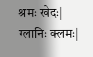श्रमः खेदः| ग्लानिः क्लमः|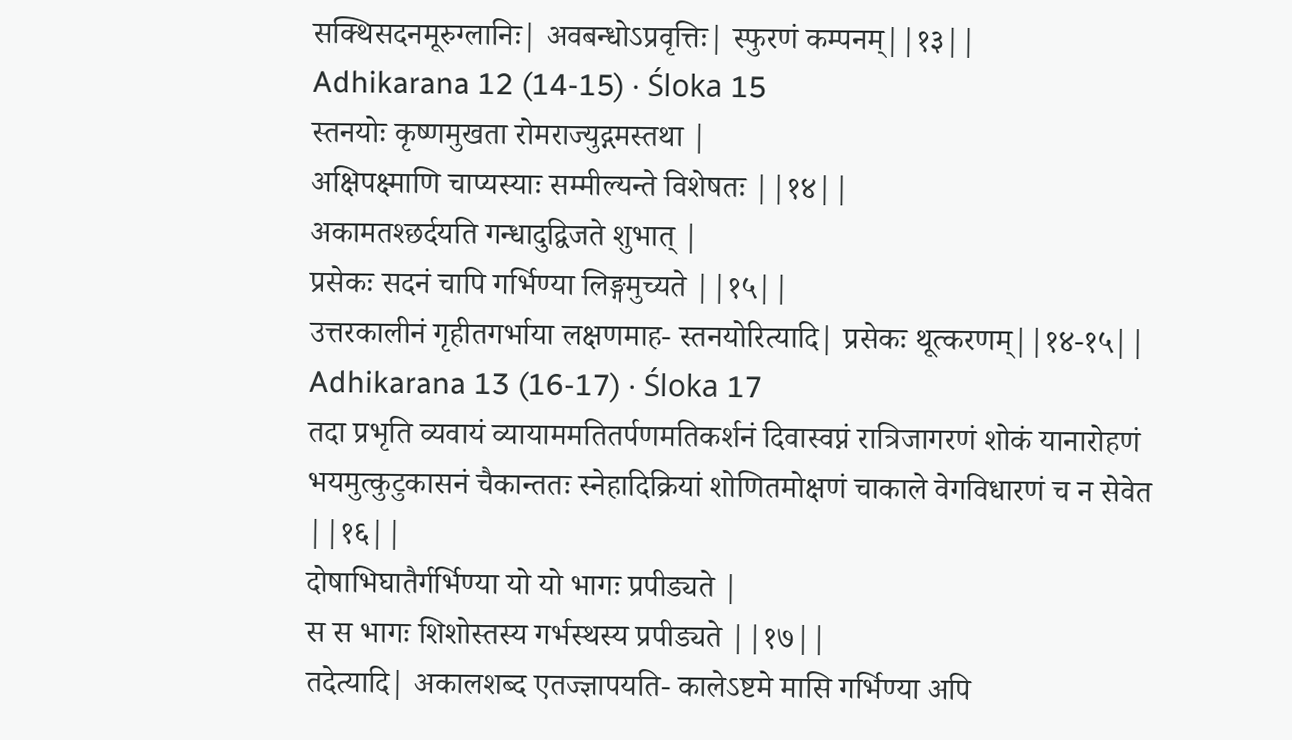सक्थिसदनमूरुग्लानिः| अवबन्धोऽप्रवृत्तिः| स्फुरणं कम्पनम्||१३||
Adhikarana 12 (14-15) · Śloka 15
स्तनयोः कृष्णमुखता रोमराज्युद्गमस्तथा |
अक्षिपक्ष्माणि चाप्यस्याः सम्मील्यन्ते विशेषतः ||१४||
अकामतश्छर्दयति गन्धादुद्विजते शुभात् |
प्रसेकः सदनं चापि गर्भिण्या लिङ्गमुच्यते ||१५||
उत्तरकालीनं गृहीतगर्भाया लक्षणमाह- स्तनयोरित्यादि| प्रसेकः थूत्करणम्||१४-१५||
Adhikarana 13 (16-17) · Śloka 17
तदा प्रभृति व्यवायं व्यायाममतितर्पणमतिकर्शनं दिवास्वप्नं रात्रिजागरणं शोकं यानारोहणं भयमुत्कुटुकासनं चैकान्ततः स्नेहादिक्रियां शोणितमोक्षणं चाकाले वेगविधारणं च न सेवेत ||१६||
दोषाभिघातैर्गर्भिण्या यो यो भागः प्रपीड्यते |
स स भागः शिशोस्तस्य गर्भस्थस्य प्रपीड्यते ||१७||
तदेत्यादि| अकालशब्द एतज्ज्ञापयति- कालेऽष्टमे मासि गर्भिण्या अपि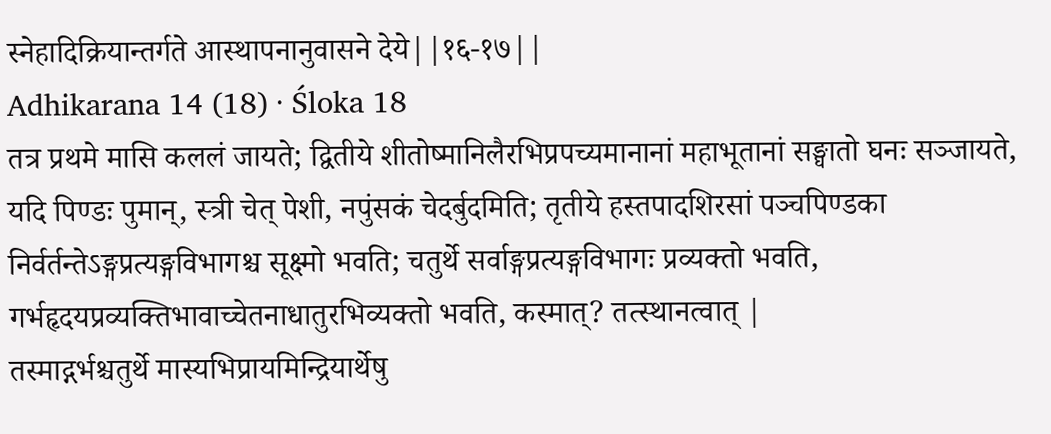स्नेहादिक्रियान्तर्गते आस्थापनानुवासने देये||१६-१७||
Adhikarana 14 (18) · Śloka 18
तत्र प्रथमे मासि कललं जायते; द्वितीये शीतोष्मानिलैरभिप्रपच्यमानानां महाभूतानां सङ्घातो घनः सञ्जायते, यदि पिण्डः पुमान्, स्त्री चेत् पेशी, नपुंसकं चेदर्बुदमिति; तृतीये हस्तपादशिरसां पञ्चपिण्डका निर्वर्तन्तेऽङ्गप्रत्यङ्गविभागश्च सूक्ष्मो भवति; चतुर्थे सर्वाङ्गप्रत्यङ्गविभागः प्रव्यक्तो भवति, गर्भहृदयप्रव्यक्तिभावाच्चेतनाधातुरभिव्यक्तो भवति, कस्मात्? तत्स्थानत्वात् |
तस्माद्गर्भश्चतुर्थे मास्यभिप्रायमिन्द्रियार्थेषु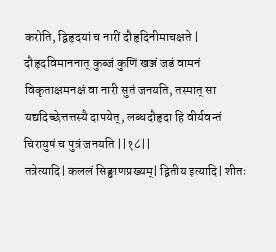करोति, द्विहृदयां च नारीं दौहृदिनीमाचक्षते |
दौहृदविमाननात् कुब्जं कुणिं खञ्जं जडं वामनं विकृताक्षमनक्षं वा नारी सुतं जनयति, तस्मात् सा यद्यदिच्छेत्तत्तस्यै दापयेत्, लब्धदौहृदा हि वीर्यवन्तं चिरायुषं च पुत्रं जनयति ||१८||
तत्रेत्यादि| कललं सिङ्घाणप्रख्यम्| द्वितीय इत्यादि| शीतः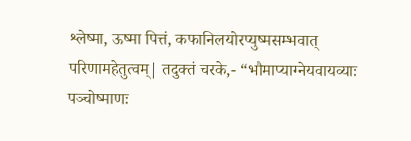श्लेष्मा, ऊष्मा पित्तं, कफानिलयोरप्युष्मसम्भवात् परिणामहेतुत्वम्| तदुक्तं चरके,- “भौमाप्याग्नेयवायव्याः पञ्चोष्माणः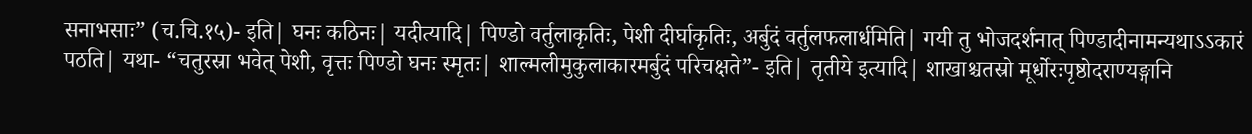सनाभसाः” (च.चि.१५)- इति| घनः कठिनः| यदीत्यादि| पिण्डो वर्तुलाकृतिः, पेशी दीर्घाकृतिः, अर्बुदं वर्तुलफलार्धमिति| गयी तु भोजदर्शनात् पिण्डादीनामन्यथाऽऽकारं पठति| यथा- “चतुरस्रा भवेत् पेशी, वृत्तः पिण्डो घनः स्मृतः| शाल्मलीमुकुलाकारमर्बुदं परिचक्षते”- इति| तृतीये इत्यादि| शाखाश्चतस्रो मूर्धोरःपृष्ठोदराण्यङ्गानि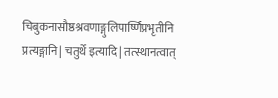चिबुकनासौष्ठश्रवणाङ्गुलिपार्ष्णिप्रभृतीनि प्रत्यङ्गानि| चतुर्थे इत्यादि| तत्स्थानत्वात्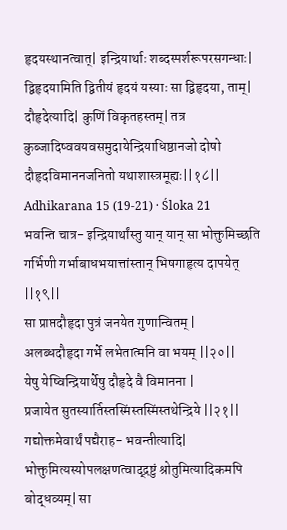हृदयस्थानत्वात्| इन्द्रियार्थाः शब्दस्पर्शरूपरसगन्धाः| द्विहृदयामिति द्वितीयं हृदयं यस्याः सा द्विहृदया, ताम्| दौहृदेत्यादि| कुणिं विकृतहस्तम्| तत्र कुब्जादिष्ववयवसमुदायेन्द्रियाधिष्ठानजो दोषो दौहृदविमाननजनितो यथाशास्त्रमूह्यः||१८||
Adhikarana 15 (19-21) · Śloka 21
भवन्ति चात्र- इन्द्रियार्थांस्तु यान् यान् सा भोक्तुमिच्छति गर्भिणी गर्भाबाधभयात्तांस्तान् भिषगाहृत्य दापयेत् ||१९||
सा प्राप्तदौहृदा पुत्रं जनयेत गुणान्वितम् |
अलब्धदौहृदा गर्भे लभेतात्मनि वा भयम् ||२०||
येषु येष्विन्द्रियार्थेषु दौहृदे वै विमानना |
प्रजायेत सुतस्यार्तिस्तस्मिंस्तस्मिंस्तथेन्द्रिये ||२१||
गद्योक्तमेवार्थं पद्यैराह- भवन्तीत्यादि| भोक्तुमित्यस्योपलक्षणत्वाद्द्रष्टुं श्रोतुमित्यादिकमपि बोद्धव्यम्| सा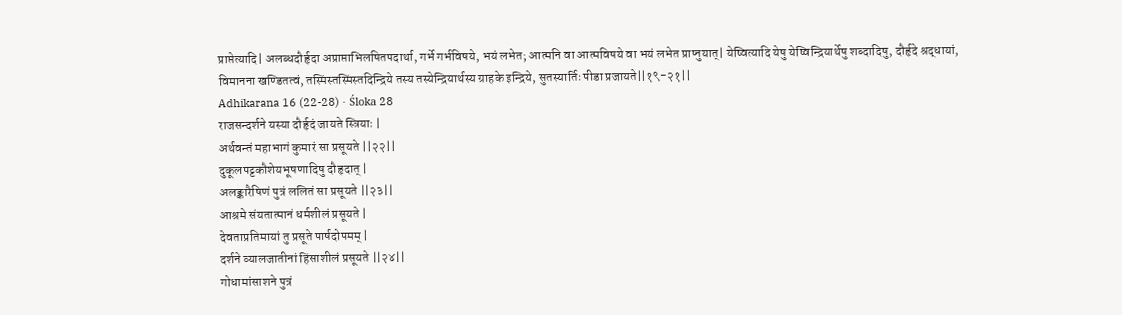प्राप्तेत्यादि| अलब्धदौर्हृदा अप्राप्ताभिलषितपदार्था, गर्भे गर्भविषये, भयं लभेत; आत्मनि वा आत्मविषये वा भयं लभेत प्राप्नुयात्| येष्वित्यादि येषु येष्विन्द्रियार्थेषु शब्दादिषु, दौर्हृदे श्रद्धायां, विमानना खण्डितत्वं, तस्मिंस्तस्मिंस्तदिन्द्रिये तस्य तस्येन्द्रियार्थस्य ग्राहके इन्द्रिये, सुतस्यार्तिः पीडा प्रजायते||१९-२१||
Adhikarana 16 (22-28) · Śloka 28
राजसन्दर्शने यस्या दौर्हृदं जायते स्त्रियाः |
अर्थवन्तं महाभागं कुमारं सा प्रसूयते ||२२||
दुकूलपट्टकौशेयभूषणादिषु दौहृदात् |
अलङ्कारैषिणं पुत्रं ललितं सा प्रसूयते ||२३||
आश्रमे संयतात्मानं धर्मशीलं प्रसूयते |
देवताप्रतिमायां तु प्रसूते पार्षदोपमम् |
दर्शने व्यालजातीनां हिंसाशीलं प्रसूयते ||२४||
गोधामांसाशने पुत्रं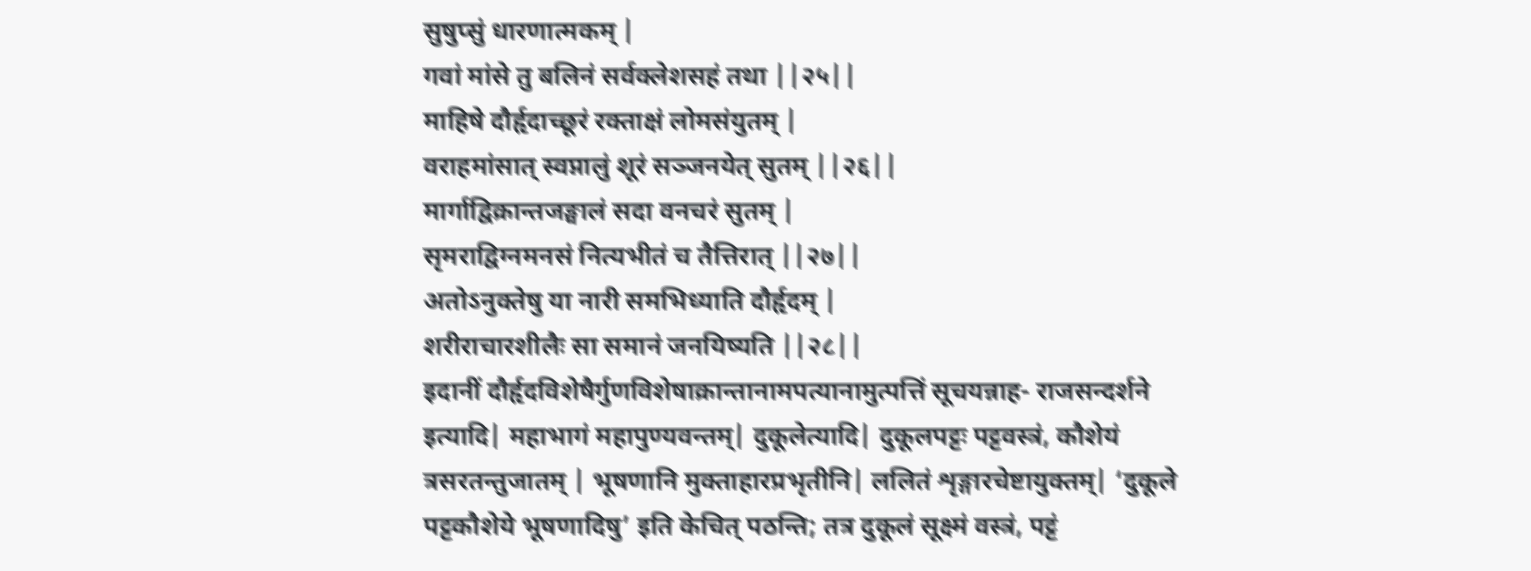सुषुप्सुं धारणात्मकम् |
गवां मांसे तु बलिनं सर्वक्लेशसहं तथा ||२५||
माहिषे दौर्हृदाच्छूरं रक्ताक्षं लोमसंयुतम् |
वराहमांसात् स्वप्नालुं शूरं सञ्जनयेत् सुतम् ||२६||
मार्गाद्विक्रान्तजङ्घालं सदा वनचरं सुतम् |
सृमराद्विग्नमनसं नित्यभीतं च तैत्तिरात् ||२७||
अतोऽनुक्तेषु या नारी समभिध्याति दौर्हृदम् |
शरीराचारशीलैः सा समानं जनयिष्यति ||२८||
इदानीं दौर्हृदविशेषैर्गुणविशेषाक्रान्तानामपत्यानामुत्पत्तिं सूचयन्नाह- राजसन्दर्शने इत्यादि| महाभागं महापुण्यवन्तम्| दुकूलेत्यादि| दुकूलपट्टः पट्टवस्त्रं, कौशेयं त्रसरतन्तुजातम् | भूषणानि मुक्ताहारप्रभृतीनि| ललितं शृङ्गारचेष्टायुक्तम्| ‘दुकूले पट्टकौशेये भूषणादिषु’ इति केचित् पठन्ति; तत्र दुकूलं सूक्ष्मं वस्त्रं, पट्टं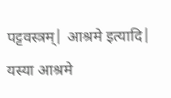पट्टवस्त्रम्| आश्रमे इत्यादि| यस्या आश्रमे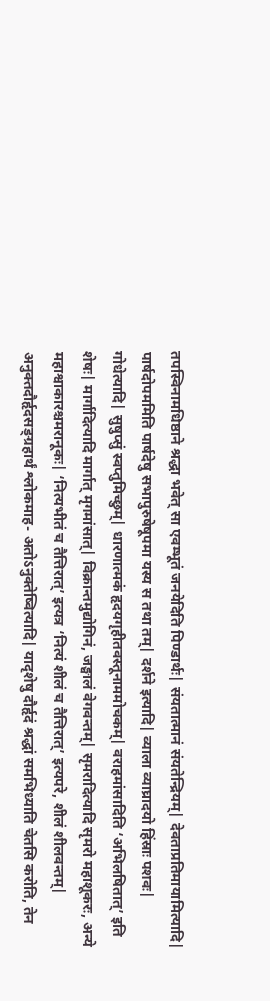तपस्विनामधिष्ठाने श्रद्धा भवेत् सा एवम्भूतं जनयेदिति पिण्डार्थः| संयतात्मानं संयतेन्द्रियम्| देवताप्रतिमायामित्यादि| पार्षदोपममिति पार्षदेषु सभापुरुषेषूपमा यस्य स तथा तम्| दर्शने इत्यादि| व्याला व्याघ्रादयो हिंस्राः पशवः| गोधेत्यादि| सुषुप्सुं स्वप्तुमिच्छुम्| धारणात्मकं हृदयगृहीतवस्तूनाममोचकम्| वराहमांसादिति ‘अभिलषितात्’ इति शेषः| मार्गादित्यादि मार्गात् मृगमांसात्| विक्रान्तमुद्योगिनं, जङ्घालं वेगवन्तम्| सृमरादित्यादि सृमरो महाशूकरः, अन्ये महाश्वाकारश्चमरानूकः| ‘नित्यभीतं च तैत्तिरात्’ इत्यत्र ‘नित्यं शीलं च तैत्तिरात्’ इत्यपरे, शीलं शीलवन्तम्| अनुक्तदौर्हृदसङ्ग्रहार्थं श्लोकमाह- अतोऽनुक्तेष्वित्यादि| यादृशेषु दौर्हृदं श्रद्धां समभिध्याति चेतसि करोति, तेन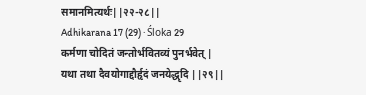समानमित्यर्थः||२२-२८||
Adhikarana 17 (29) · Śloka 29
कर्मणा चोदितं जन्तोर्भवितव्यं पुनर्भवेत् |
यथा तथा दैवयोगाद्दौर्हृदं जनयेद्धृदि ||२९||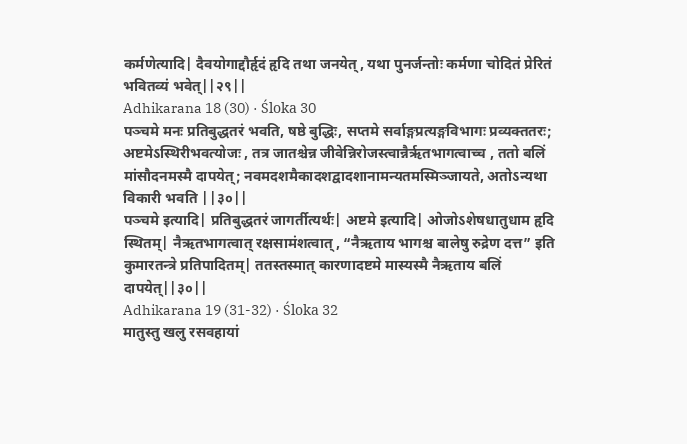कर्मणेत्यादि| दैवयोगाद्दौर्हृदं हृदि तथा जनयेत्, यथा पुनर्जन्तोः कर्मणा चोदितं प्रेरितं भवितव्यं भवेत्||२९||
Adhikarana 18 (30) · Śloka 30
पञ्चमे मनः प्रतिबुद्धतरं भवति, षष्ठे बुद्धिः, सप्तमे सर्वाङ्गप्रत्यङ्गविभागः प्रव्यक्ततरः; अष्टमेऽस्थिरीभवत्योजः , तत्र जातश्चेन्न जीवेन्निरोजस्त्वान्नैरृतभागत्वाच्च , ततो बलिं मांसौदनमस्मै दापयेत्; नवमदशमैकादशद्वादशानामन्यतमस्मिञ्जायते, अतोऽन्यथा विकारी भवति ||३०||
पञ्चमे इत्यादि| प्रतिबुद्धतरं जागर्तीत्यर्थः| अष्टमे इत्यादि| ओजोऽशेषधातुधाम हृदि स्थितम्| नैऋतभागत्वात् रक्षसामंशत्वात्, “नैऋताय भागश्च बालेषु रुद्रेण दत्त” इति कुमारतन्त्रे प्रतिपादितम्| ततस्तस्मात् कारणादष्टमे मास्यस्मै नैऋताय बलिं दापयेत्||३०||
Adhikarana 19 (31-32) · Śloka 32
मातुस्तु खलु रसवहायां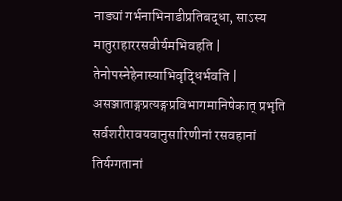नाड्यां गर्भनाभिनाडीप्रतिबद्धा, साऽस्य मातुराहाररसवीर्यमभिवहति |
तेनोपस्नेहेनास्याभिवृद्धिर्भवति |
असञ्जाताङ्गप्रत्यङ्गप्रविभागमानिषेकात् प्रभृति सर्वशरीरावयवानुसारिणीनां रसवहानां तिर्यग्गतानां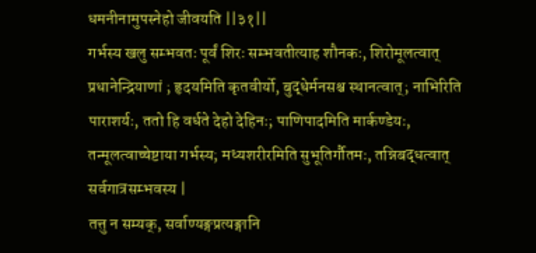धमनीनामुपस्नेहो जीवयति ||३१||
गर्भस्य खलु सम्भवतः पूर्वं शिरः सम्भवतीत्याह शौनकः, शिरोमूलत्वात् प्रधानेन्द्रियाणां ; हृदयमिति कृतवीर्यो, बुद्धेर्मनसश्च स्थानत्वात्; नाभिरिति पाराशर्यः, ततो हि वर्धते देहो देहिनः; पाणिपादमिति मार्कण्डेयः, तन्मूलत्वाच्चेष्टाया गर्भस्य; मध्यशरीरमिति सुभूतिर्गौतमः, तन्निबद्धत्वात् सर्वगात्रसम्भवस्य |
तत्तु न सम्यक्, सर्वाण्यङ्गप्रत्यङ्गानि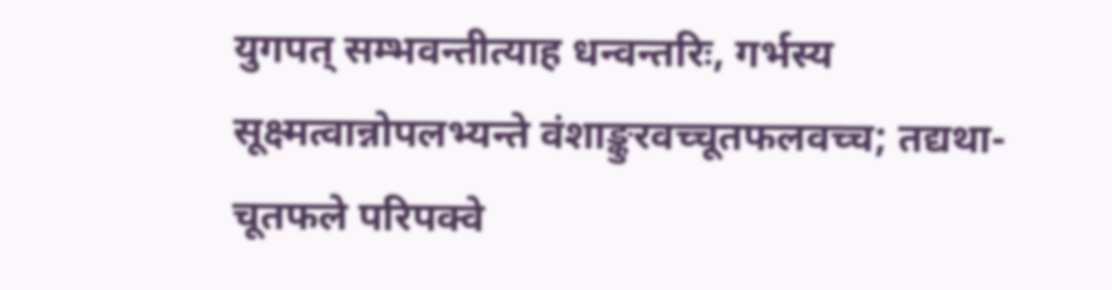युगपत् सम्भवन्तीत्याह धन्वन्तरिः, गर्भस्य सूक्ष्मत्वान्नोपलभ्यन्ते वंशाङ्कुरवच्चूतफलवच्च; तद्यथा- चूतफले परिपक्वे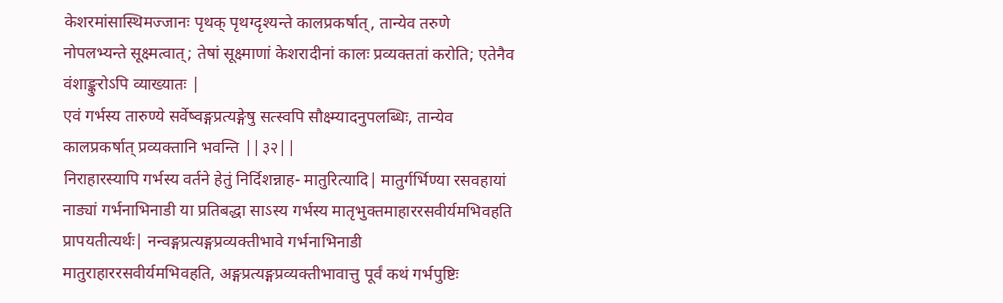केशरमांसास्थिमज्जानः पृथक् पृथग्दृश्यन्ते कालप्रकर्षात्, तान्येव तरुणे नोपलभ्यन्ते सूक्ष्मत्वात्; तेषां सूक्ष्माणां केशरादीनां कालः प्रव्यक्ततां करोति; एतेनैव वंशाङ्कुरोऽपि व्याख्यातः |
एवं गर्भस्य तारुण्ये सर्वेष्वङ्गप्रत्यङ्गेषु सत्स्वपि सौक्ष्म्यादनुपलब्धिः, तान्येव कालप्रकर्षात् प्रव्यक्तानि भवन्ति ||३२||
निराहारस्यापि गर्भस्य वर्तने हेतुं निर्दिशन्नाह- मातुरित्यादि| मातुर्गर्भिण्या रसवहायां नाड्यां गर्भनाभिनाडी या प्रतिबद्धा साऽस्य गर्भस्य मातृभुक्तमाहाररसवीर्यमभिवहति प्रापयतीत्यर्थः| नन्वङ्गप्रत्यङ्गप्रव्यक्तीभावे गर्भनाभिनाडी मातुराहाररसवीर्यमभिवहति, अङ्गप्रत्यङ्गप्रव्यक्तीभावात्तु पूर्वं कथं गर्भपुष्टिः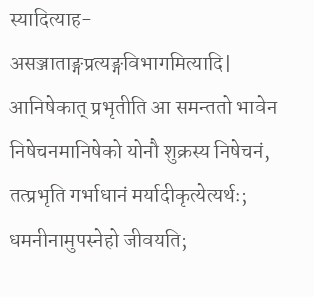स्यादित्याह- असञ्जाताङ्गप्रत्यङ्गविभागमित्यादि| आनिषेकात् प्रभृतीति आ समन्ततो भावेन निषेचनमानिषेको योनौ शुक्रस्य निषेचनं, तत्प्रभृति गर्भाधानं मर्यादीकृत्येत्यर्थः; धमनीनामुपस्नेहो जीवयति;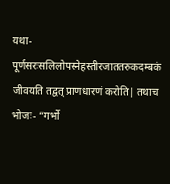यथा- पूर्णसरःसलिलोपस्नेहस्तीरजाततरुकदम्बकं जीवयति तद्वत् प्राणधारणं करोति| तथाच भोजः- “गर्भो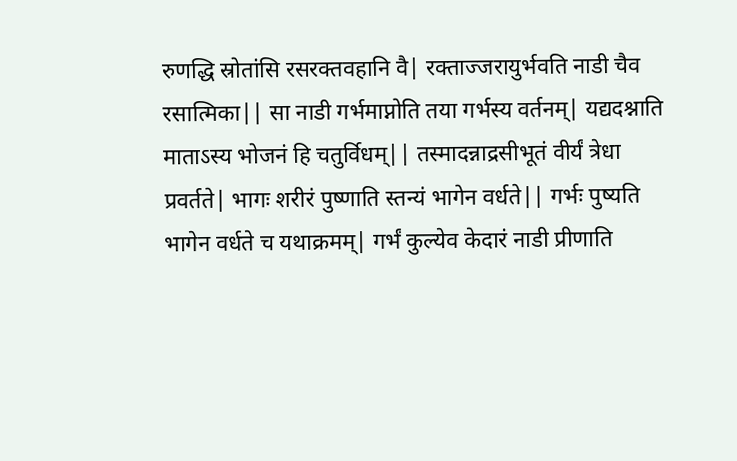रुणद्धि स्रोतांसि रसरक्तवहानि वै| रक्ताज्जरायुर्भवति नाडी चैव रसात्मिका|| सा नाडी गर्भमाप्नोति तया गर्भस्य वर्तनम्| यद्यदश्नाति माताऽस्य भोजनं हि चतुर्विधम्|| तस्मादन्नाद्रसीभूतं वीर्यं त्रेधा प्रवर्तते| भागः शरीरं पुष्णाति स्तन्यं भागेन वर्धते|| गर्भः पुष्यति भागेन वर्धते च यथाक्रमम्| गर्भं कुल्येव केदारं नाडी प्रीणाति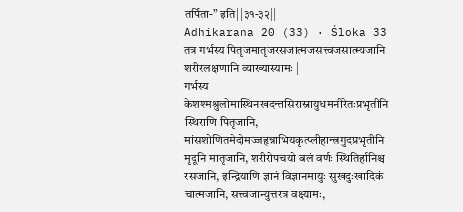तर्पिता-” इति||३१-३२||
Adhikarana 20 (33) · Śloka 33
तत्र गर्भस्य पितृजमातृजरसजात्मजसत्त्वजसात्म्यजानि शरीरलक्षणानि व्याख्यास्यामः |
गर्भस्य केशश्मश्रुलोमास्थिनखदन्तसिरास्नायुधमनीरेतःप्रभृतीनि स्थिराणि पितृजानि, मांसशोणितमेदोमज्जहृन्नाभियकृत्प्लीहान्त्रगुदप्रभृतीनि मृदूनि मातृजानि, शरीरोपचयो बलं वर्णः स्थितिर्हानिश्च रसजानि, इन्द्रियाणि ज्ञानं विज्ञानमायुः सुखदुःखादिकं चात्मजानि, सत्त्वजान्युत्तरत्र वक्ष्यामः,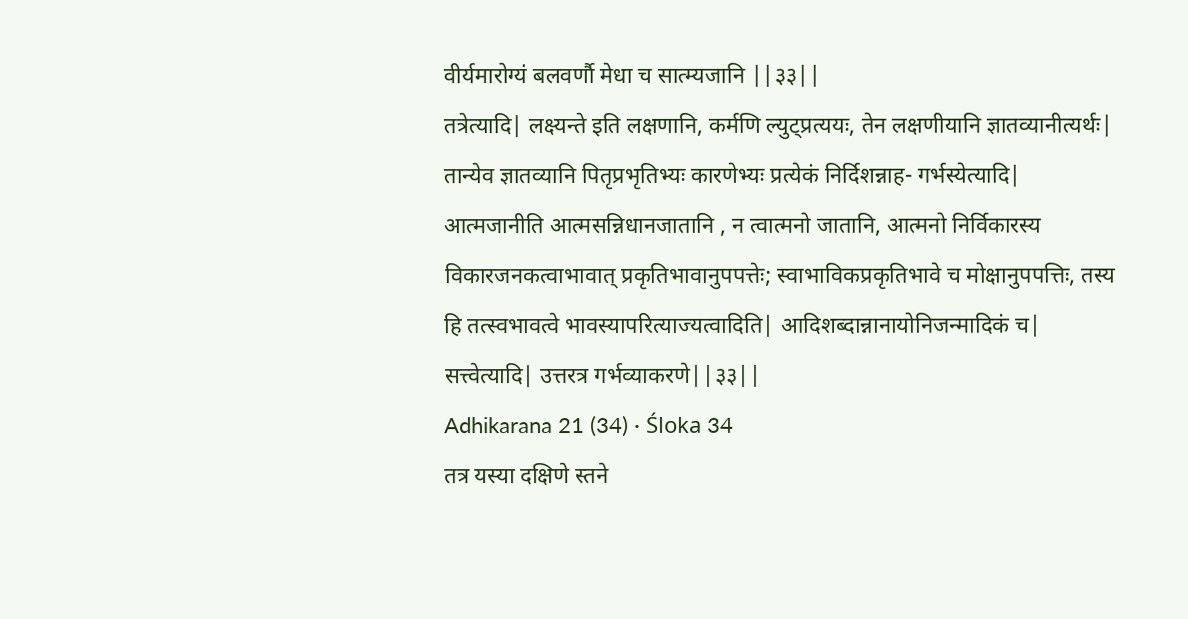वीर्यमारोग्यं बलवर्णौ मेधा च सात्म्यजानि ||३३||
तत्रेत्यादि| लक्ष्यन्ते इति लक्षणानि, कर्मणि ल्युट्प्रत्ययः, तेन लक्षणीयानि ज्ञातव्यानीत्यर्थः| तान्येव ज्ञातव्यानि पितृप्रभृतिभ्यः कारणेभ्यः प्रत्येकं निर्दिशन्नाह- गर्भस्येत्यादि| आत्मजानीति आत्मसन्निधानजातानि , न त्वात्मनो जातानि, आत्मनो निर्विकारस्य विकारजनकत्वाभावात् प्रकृतिभावानुपपत्तेः; स्वाभाविकप्रकृतिभावे च मोक्षानुपपत्तिः, तस्य हि तत्स्वभावत्वे भावस्यापरित्याज्यत्वादिति| आदिशब्दान्नानायोनिजन्मादिकं च| सत्त्वेत्यादि| उत्तरत्र गर्भव्याकरणे||३३||
Adhikarana 21 (34) · Śloka 34
तत्र यस्या दक्षिणे स्तने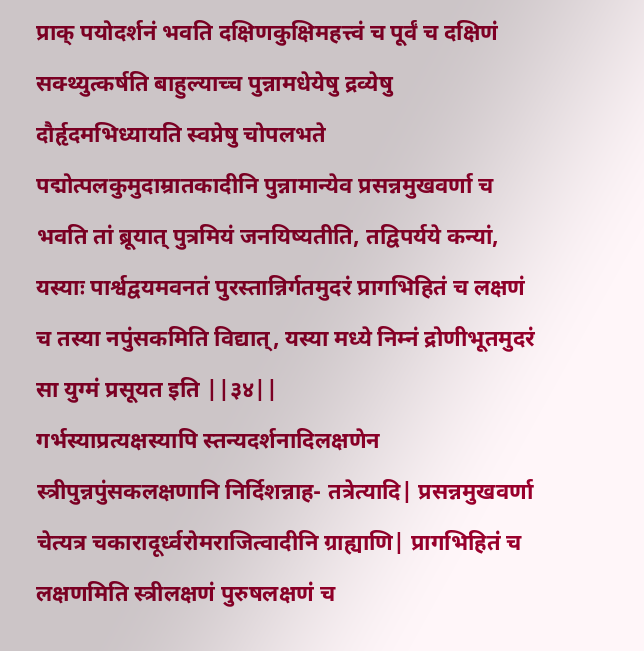प्राक् पयोदर्शनं भवति दक्षिणकुक्षिमहत्त्वं च पूर्वं च दक्षिणं सक्थ्युत्कर्षति बाहुल्याच्च पुन्नामधेयेषु द्रव्येषु दौर्हृदमभिध्यायति स्वप्नेषु चोपलभते पद्मोत्पलकुमुदाम्रातकादीनि पुन्नामान्येव प्रसन्नमुखवर्णा च भवति तां ब्रूयात् पुत्रमियं जनयिष्यतीति, तद्विपर्यये कन्यां, यस्याः पार्श्वद्वयमवनतं पुरस्तान्निर्गतमुदरं प्रागभिहितं च लक्षणं च तस्या नपुंसकमिति विद्यात्, यस्या मध्ये निम्नं द्रोणीभूतमुदरं सा युग्मं प्रसूयत इति ||३४||
गर्भस्याप्रत्यक्षस्यापि स्तन्यदर्शनादिलक्षणेन स्त्रीपुन्नपुंसकलक्षणानि निर्दिशन्नाह- तत्रेत्यादि| प्रसन्नमुखवर्णा चेत्यत्र चकारादूर्ध्वरोमराजित्वादीनि ग्राह्याणि| प्रागभिहितं च लक्षणमिति स्त्रीलक्षणं पुरुषलक्षणं च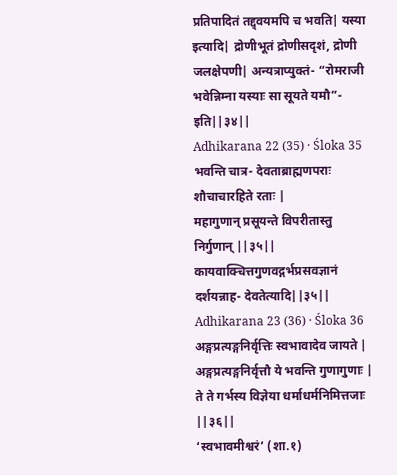प्रतिपादितं तद्द्वयमपि च भवति| यस्या इत्यादि| द्रोणीभूतं द्रोणीसदृशं, द्रोणी जलक्षेपणी| अन्यत्राप्युक्तं- “रोमराजी भवेन्निम्ना यस्याः सा सूयते यमौ”- इति||३४||
Adhikarana 22 (35) · Śloka 35
भवन्ति चात्र- देवताब्राह्मणपराः शौचाचारहिते रताः |
महागुणान् प्रसूयन्ते विपरीतास्तु निर्गुणान् ||३५||
कायवाक्चित्तगुणवद्गर्भप्रसवज्ञानं दर्शयन्नाह- देवतेत्यादि||३५||
Adhikarana 23 (36) · Śloka 36
अङ्गप्रत्यङ्गनिर्वृत्तिः स्वभावादेव जायते |
अङ्गप्रत्यङ्गनिर्वृत्तौ ये भवन्ति गुणागुणाः |
ते ते गर्भस्य विज्ञेया धर्माधर्मनिमित्तजाः ||३६||
‘स्वभावमीश्वरं’ (शा.१)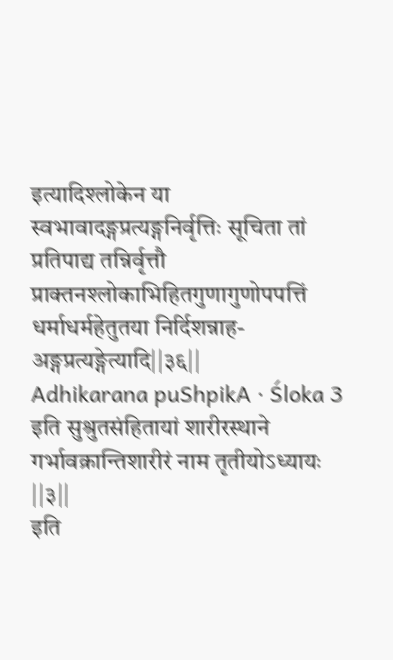इत्यादिश्लोकेन या स्वभावादङ्गप्रत्यङ्गनिर्वृत्तिः सूचिता तां प्रतिपाद्य तन्निर्वृत्तौ प्राक्तनश्लोकाभिहितगुणागुणोपपत्तिं धर्माधर्महेतुतया निर्दिशन्नाह- अङ्गप्रत्यङ्गेत्यादि||३६||
Adhikarana puShpikA · Śloka 3
इति सुश्रुतसंहितायां शारीरस्थाने गर्भावक्रान्तिशारीरं नाम तृतीयोऽध्यायः ||३||
इति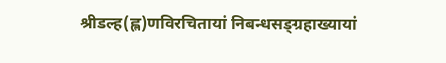श्रीडल्ह(ह्ल)णविरचितायां निबन्धसङ्ग्रहाख्यायां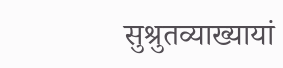सुश्रुतव्याख्यायां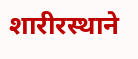शारीरस्थाने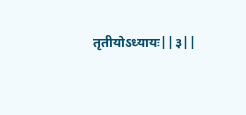तृतीयोऽध्यायः||३||